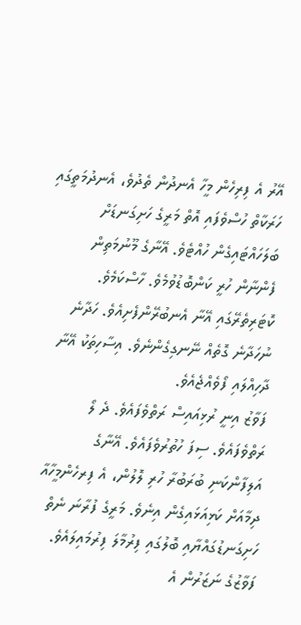އޭރު އެ ފިރިހެން މީހާ އެނދުން ތެދުވެ، އެނދުމަތީގައި ހަރަކާތް ހުސްވެފައި އޮތް މަރީގެ ހަށިގަނޑަށް ބަލަހައްޓައިގެން ހުއްޓެވެ. އޭނާގެ މޫނުމަތިން ފެންނާން ހުރީ ކަންބޮޑުވުމެވެ. ހާސްކަމެވެ. ކޮޓަރިތެރޭގައި އޭނާ އެނބުރޭންފެށިއެވެ. ހަދާނެ ނުހަދާނެ ގޮތެއް ނޭނގިގެންނެވެ. އިސާހިތަކު އޭނާ ދާހިއްލައި ފޯވެއްޖެއެވެ.
ފަވާޒު އިނީ ރުޅިއައިސް ރަތްވެފައެވެ. ދެ ލޯ ރަތްވެފައެވެ. ސިފަ ހުތުރުވެފައެވެ. އޭނާގެ އަލިފާންކަނި ބުރަބުރާ ހުރި ލޮލުން، އެ ފިރހެންމީހާއާ ދިމާއަށް ކަޅިއަޅައިގެން އިނެވެ. މަރީގެ ފުރާނަ ނެތް ހަށިގަނޑުގައްޔާއި ބޮލުގައި ފިރުމާލަ ފިރުމައިލައެވެ. ފަވާޒުގެ ނަޒަރުން އެ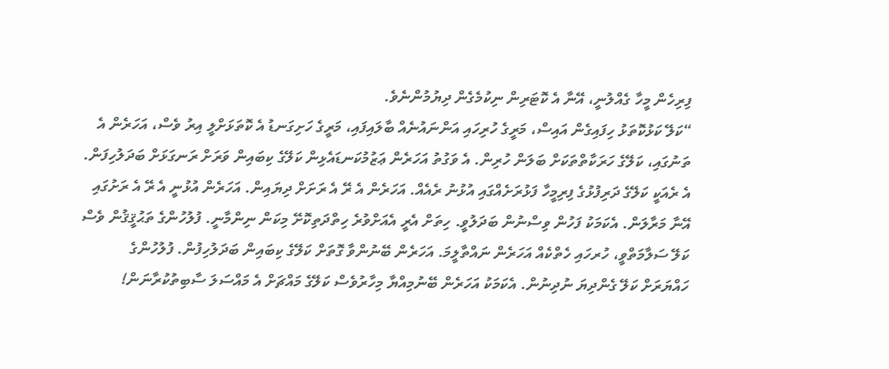ފިރިހެން މީހާ ގެއްލުނީ، އޭނާ އެ ކޮޓަރިން ނިކުމެގެން ދިޔުމުންނެވެ.
“ކަލޭ ކަޅުކޮތަޅު ހިފައިގެން އައިސް، މަރީގެ ހުރިހައި އަންނައުނެއް ބާލައިފައި، މަރީގެ ހަށިގަނޑު އެ ކޮތަޅަށްލީ އިރު ވެސް، އަހަރެން އެ ތަނުގައި، ކަލޭގެ ހަރަކާތްތަކަށް ބަލަން ހުރިން. އެ ވަގުތު އަހަރެން ޢަޒުމުކަނޑައެޅިން ކަލޭގެ ކިބައިން ވަރަށް ރަނގަޅަށް ބަދަލުހިފަން. އެ ރެއަކީ ކަލޭގެ ދަރިފުޅުގެ ފިރިމީހާ ފަޅުރަށެއްގައި އުޅުނު ރެއެއް. އަހަރެން އެ ރޭ އެ ރަށަށް ދިޔައިން. އަހަރެން އުޅުނީ އެ ރޭ އެ ރަށުގައި އޭނާ މަރާލަން. އެކަމަކު ފަހުން ވިސްނުން ބަދަލުވީ. ހިތަށް އެރީ އެއަށްވުރެ ހިތްދަތިކޮށޭ މިކަން ނިންމާނީ. ފުލުހުންގެ ތަޙުޤީޤުން ވެސް ކަލޭ ސަލާމަތްވީ، ހުރހައި ހެތްކެއް އަހަރެން ނައްތާލީމަ. އަހަރެން ބޭނުންވާ ގޮތަށް ކަލޭގެ ކިބައިން ބަދަލުހިފުން. ފުލުހުންގެ ހައްޔަރަށް ކަލޭ ގެންދިޔަ ނުދިނުން. އެކަމަކު އަހަރެން ބޭނުމިއްޔާ މިހާރުވެސް ކަލޭގެ މައްޗަށް އެ މައްސަލަ ސާބިތުކުރާނަން!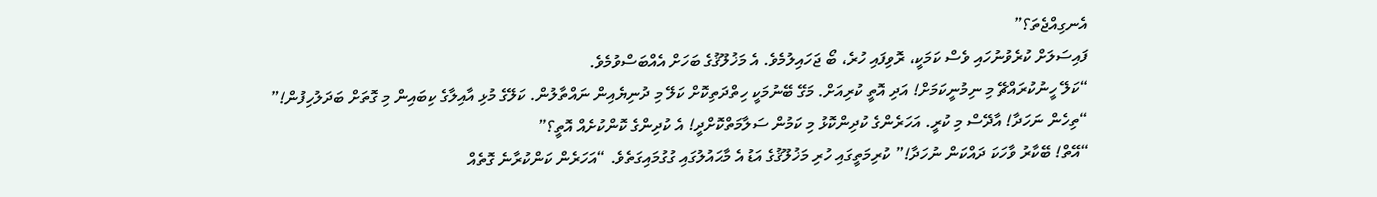އެނގިއްޖެތަ؟”
ފައިސަލަށް ކުރެވުނުހައި ވެސް ކަމަކީ، ރޮވިފައި ހުރެ، ބޯ ޖަހައިލުމެވެ. އެ މަޚުލޫޤުގެ ބަހަށް އެއްބަސްވުމެވެ.
“ކަލޭ ހީނުކުރައްޗޭ މި ނިމުނީކަމަށް! އަދި އޮތީ ކުރިއަށް. މަގޭ ބޭނުމަކީ ހިތްދަތިކޮށް ކަލޭ މި ދުނިޔެއިން ނައްތާލުން. ކަލޭގެ މުޅި އާއިލާގެ ކިބައިން މި ގޮތަށް ބަދަލުހިފުން!”
“ތިހެން ނަހަދާ! އާދޭސް މި ކުރީ. އަހަރެންގެ ކުދިންކޮޅު މި ކަމުން ސަލާމަތްކޮށްދީ! އެ ކުދިންގެ ކޮންކުށެއް އޮތީ؟”
“އޭތް! ބޭކާރު ވާހަކަ ދައްކަން ނުހަދާ!” ކުރިމަތީގައި ހުރި މަޚުލޫޤުގެ އަޑު އެ މާޙައުލުގައި ގުގުމައިގަތެވެ. “އަހަރެން ކަންކުރާނެ ގޮތެއް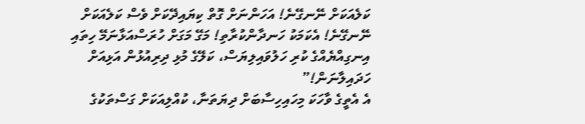ކަލެއަކަށް ނޭނގޭނެ! އަހަންނަށް ގޮތް ކިޔައިދޭކަށް ވެސް ކަލެއަކަށް ނޭނގޭނެ! އެކަމަކު ހަނދާންކުރާތި! މަގޭ މަގަށް ހުރަސްއަޅާނަމޭ ހިތައި އިނގިއްޔެއްގެ ކުރި ހަލުވައިލިޔަސް، ކަލޭގެ މުޅި ދިރިއުޅުން އަޅިއަށް ހަދައިލާނަން!”
އެ އެތީގެ ވާހަކަ މިހައިހިސާބަށް ދިޔަތަނާ، ކުއްލިއަކަށް ގަސްތަކުގެ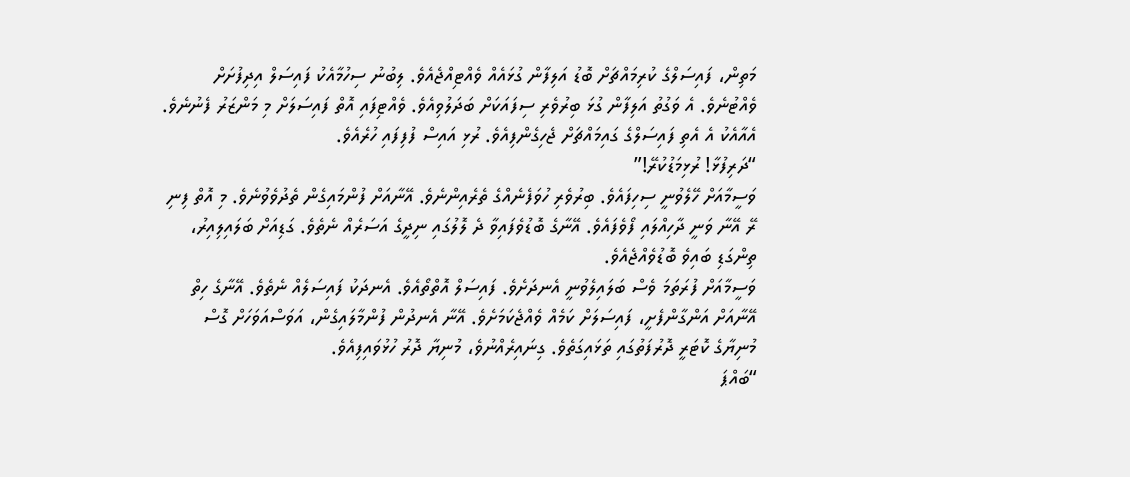މަތިން، ފައިސަލްގެ ކުރިމައްޗަށް ބޮޑު އަލިފާން ގުޅައެއް ވެއްޓިއްޖެއެވެ. ލިބުނު ސިހުމާއެކު ފައިސަލް އިދިފުށަށް ވެއްޓުނެވެ. އެ ވަގުތު އަލިފާން ގުޅަ ބިރުވެރި ސިފައަކަށް ބަދަލުވިއެވެ. ވެއްޓިފައި އޮތް ފައިސަލަށް މި މަންޒަރު ފެނުނެވެ. އެއާއެކު އެ އެތި ފައިސަލްގެ ގައިމައްޗަށް ޖެހިގެންފިއެވެ. ރުޅި އައިސް ފުފިފައި ހުރެއެވެ.
“ދަރިފުޅާ! ރުޅިމަޑުކުރޭ!”
ވަސީމާއަށް ހޭލެވުނީ ސިހިފައެވެ. ބިރުވެރި ހުވަފެނެއްގެ ތެރެއިންނެވެ. އޭނާއަށް ފުންމައިގެން ތެދުވެވުނެވެ. މި އޮތް ފިނި ރޭ އޭނާ ވަނީ ދާހިއްލައި ފޯވެފައެވެ. އޭނާގެ ބޮޑުވެފައިވާ ދެ ލޮލުގައި ނިދީގެ އަސަރެއް ނެތެވެ. ގަޑިއަށް ބަލައިލިއިރު، ތިންގަޑި ބައިވެ ބޮޑުވެއްޖެއެވެ.
ވަސީމާއަށް ފުރަތަމަ ވެސް ބަލައިލެވުނީ އެނދަށެވެ. ފައިސަލް އޮތްތޯއެވެ. އެނދަކު ފައިސަލެއް ނެތެވެ. އޭނާގެ ހިތް އޭނާއަށް އަންގާންފެށީ، ފައިސަލަށް ކަމެއް ވެއްޖެކަމަށެވެ. އޭނާ އެނދުން ފުންމާލައިގެން، އަވަސްއަވަހަށް ގޮސް މުނިޔާގެ ކޮޓަރީ ދޮރުފަތުގައި ތަޅައިގަތެވެ. ގިނައިރެއްނުވެ، މުނިޔާ ދޮރު ހުޅުވައިފިއެވެ.
“ބައްޕަ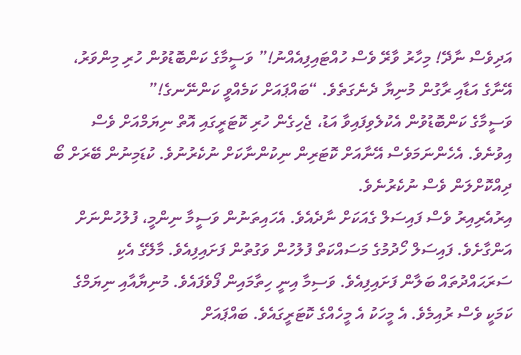އަދިވެސް ނާދޭ! މިހާރު ވާރޭ ވެސް ހުއްޓައިފިއެއްނު!” ވަސީމާގެ ކަންބޮޑުވުން ހުރި މިންވަރު، އޭނާގެ އަޑާއި ރާގުން މުނިޔާ ދެނެގަތެވެ. “ބައްޕައަށް ކަމެއްވީ ކަންނޭނގެ!”
ވަސީމާގެ ކަންބޮޑުވުން އެކުލެވިފައިވާ އަޑު، ޖެހިގެން ހުރި ކޮޓަރީގައި އޮތް ނިޔަމްއަށް ވެސް އިވުނެވެ. އެހެންނަމަވެސް އޭނާއަށް ކޮޓަރިން ނިކުންނާކަށް ނުކެރުނުވެ. ކުޑަމިނުން ބޭރަށް ބޯ ދިއްކޮށްލަން ވެސް ނުކެރުނެވެ.
އިރުއެރިއިރު ވެސް ފައިސަލް ގެއަކަށް ނާދެއެވެ. އެހައިތަނުން ވަސީމާ ނިންމީ، ފުލުހުންނަށް އަންގާށެވެ. ފައިސަލް ހޯދުމުގެ މަސައްކަތް ފުލުހުން ވަގުތުން ފަށައިފިއެވެ. މާލޭގެ އެކި ސަރަޙައްދުތައް ބަލާން ފަށައިފިއެވެ. ވަސިމާ އިނީ ހިތާމައިން ފޯވެފައެވެ. މުނިޔާއާއި ނިޔަމްގެ ކަމަކީ ވެސް ރުއިމެވެ. އެ މީހަކު އެ މީހެއްގެ ކޮޓަރީގައެވެ. ބައްޕައަށް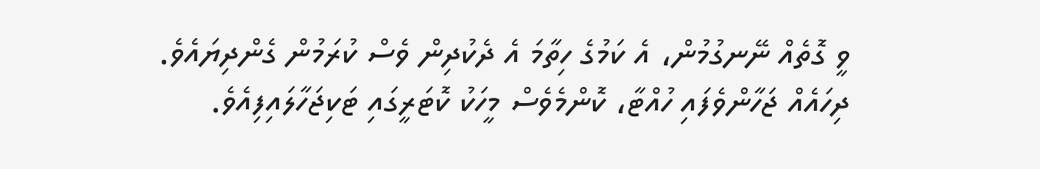ވީ ގޮތެއް ނޭނގުމުން، އެ ކަމުގެ ހިތާމަ އެ ދެކުދިން ވެސް ކުރަމުން ގެންދިޔައެވެ.
ދިހައެއް ޖަހާންވެފައި ހުއްޓާ، ކޮންމެވެސް މީހަކު ކޮޓަރީގައި ޓަކިޖަހާލައިފިއެވެ.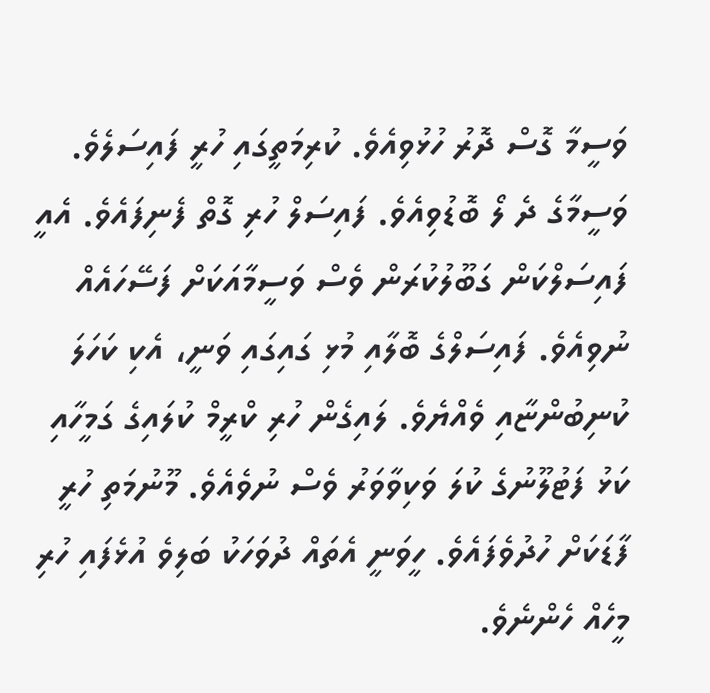ވަސީމާ ގޮސް ދޮރު ހުޅުވިއެވެ. ކުރިމަތީގައި ހުރީ ފައިސަލެވެ. ވަސީމާގެ ދެ ލޯ ބޮޑުވިއެވެ. ފައިސަލް ހުރި ގޮތް ފެނިފައެވެ. އެއީ ފައިސަލްކަން ގަބޫލުކުރަން ވެސް ވަސީމާއަކަށް ފަސޭހައެއް ނުވިއެވެ. ފައިސަލްގެ ބޮލާއި މުޅި ގައިގައި ވަނީ، އެކި ކަހަލަ ކުނިބުންޏާއި ވެއްޔެވެ. ލައިގެން ހުރި ކްރީމް ކުލައިގެ ގަމީހާއި ކަޅު ފަޓުލޫނުގެ ކުލަ ވަކިވާވަރު ވެސް ނުވެއެވެ. މޫނުމަތި ހުރީ ފާޑަކަށް ހުދުވެފައެވެ. ހީވަނީ އެތައް ދުވަހަކު ބަލިވެ އުޅެފައި ހުރި މީހެއް ހެންނެވެ.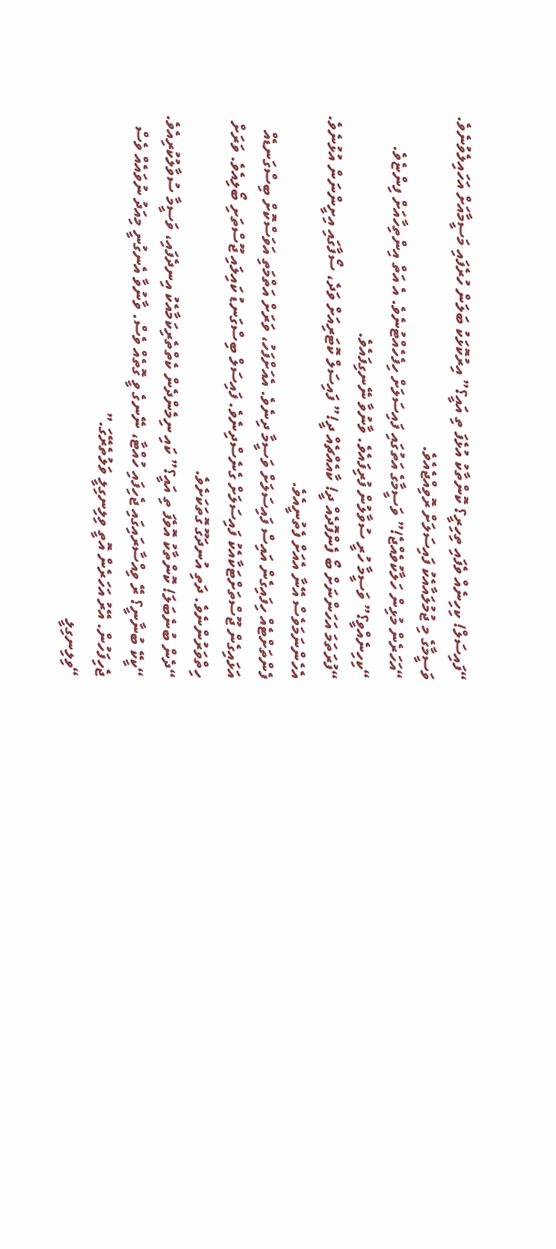“ފައިސަލް! ކިހިނެއް ވެފައި ތިހިރީ؟ ކޮންތާކު އުޅެފަ ތި އައީ؟” އިރުކޮޅަކު ބަލަން ހުރެފައި މަސީމާއަށް އަހައިލެވުނެވެ.
ވަސީމާގެ މި ޖުމުލައާއެކު ފައިސަލަށް ރޮވިއްޖެއެވެ.
“އަހަރެން މުޅިން ހަލާކުވެއްޖެ!” ވަސީމާގެ އަތުގައި ފައިސަލަށް ހިފެހެއްޓުނެވެ. އެ އަތް އިންތިހާއަށް ފިންޏެވެ.
“ކިހިނެއްވީ؟” ވަސީމާ ހުރީ ސުވާލުން ފުރިފައެވެ. ވާނުވާ ނޭނގިފައެވެ.
“ފުރަތަމަ އަހަންނަށް ބޯ ފެންފޮދެއް ދީ! ކާއެއްޗެއް ދީ!” ފައިސަލް ކޮޓަރިއަށް ވަދެ، ސޯފާގައި އިށީންނަން އުޅުނެވެ. އެހެންނަމަވެސް އޭނާ އެއަށް ފެތުނީއެވެ.
ފެންތަށްޓެއް ހިފައިގެން އައިސް ފައިސަލަށް ވަސީމާ ދިނެވެ. އެއަށްފަހު، ވަރަށް އަތްމަތި އަވަސްކޮށް ބިސްގަނޑެއް އަޅައިގެން ޖޫސްތަށްޓަކާއެކު ފައިސަލަށް ގެނެސްދިނެވެ. ފައިސަލް ބިސްގަނޑު ކައިލައި ޖޫސްތަށި ބޯލިއެވެ. ވަރަށް ހިތްވަރުންނެވެ. ދަތި އުނދަގޫ ގޮތަކަށެވެ.
“ދެން ބުނެބަލަ! ކޮންތާކު އޮވެފަ ތި އައީ؟” ކައި ނިމެންދެން ކެތްތެރިކަމާއެކު އިނދެފައި، ވަސީމާ ސުވާލުކުރިއެވެ.
“ކީކޭ ބުނާނީ؟ ރޭ ވިއްސާރައިގައި ޖެހިފައި ހުއްޓާ، ނޭނގެ ވީ ގޮތެއް ވެސް. ވާނުވާ އެނގުނީ މިއަދު ނުވައެއް ވެސް ޖެހިފަހުން. އޭރު އަހަރެން އޮތީ ވިލިނގިލީ ވަލުތެރޭގަ.”
“ވިލިނގިލީ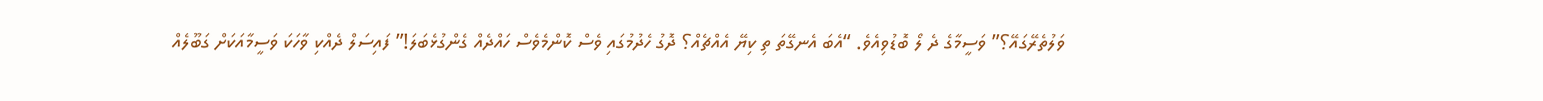ވަލުތެރޭގައޭ؟” ވަސީމާގެ ދެ ލޯ ބޮޑުވިއެވެ. “އެބަ އެނގޭތަ ތި ކިޔޭ އެއްޗެއް؟ ދޮގު ހެދުމުގައި ވެސް ކޮންމެވެސް ހައްދެއް ގެންގުޅެބަލަ!” ފައިސަލް ދެއްކި ވާހަކަ ވަސީމާއަކަށް ގަބޫލެއް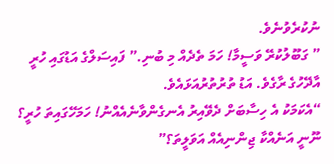ނުކުރެވުނެވެ.
” ގަބޫލުކުރޭ ވަސީމާ! ހަމަ ތެދެއް މި ބުނި.” ފައިސަލްގެ އަޑުގައި ހުރީ އާދޭހުގެ ރާގެވެ. އަޑު ތުރުތުރުއަޅައެވެ.
“އެކަމަކު އެ ހިސާބަށް ދެވޭއިރު އެނގެންވާނެއެއްނު! ހަމަހޭގައިތަ ހުރީ؟ ނޫނީ އަނެއްކާ ޖިންނިއެއް އަވަލީތަ؟”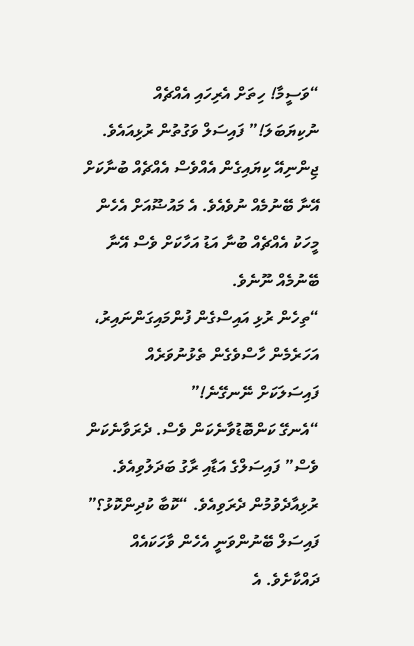“ވަސީމާ! ހިތަށް އެރިހައި އެއްޗެއް ނުކިޔަބަލަ!” ފައިސަލް ވަގުތުން ރުޅިއައެވެ. ޖިންނިއޭ ކިޔައިގެން އެއްވެސް އެއްޗެއް ބުނާކަށް އޭނާ ބޭނުމެއް ނުވެއެވެ. އެ މައުޟޫއަށް އެހެން މީހަކު އެއްޗެއް ބުނާ އަޑު އަހާކަށް ވެސް އޭނާ ބޭނުމެއް ނޫނެވެ.
“ތިހެން ރުޅި އައިސްގެން ފުންމައިގަންނައިރު، އަހަރެމެން ހާސްވެގެން ތެޅުނުވަރެއް ފައިސަލަކަށް ނޭނގޭނެ!”
“އެނގޭ ކަންބޮޑުވާނެކަން ވެސް. ދެރަވާނެކަން ވެސް” ފައިސަލްގެ އަޑާއި ރާގު ބަދަލުވިއެވެ. ރުޅިއާދެވުމުން ދެރަވިއެވެ. “ކޮބާ ކުދިންކޮޅު؟” ފައިސަލް ބޭނުންވަނީ އެހެން ވާހަކައެއް ދައްކާށެވެ. އެ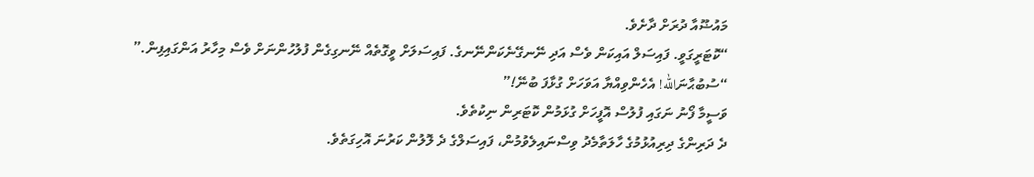މައުޟޫއާ ދުރަށް ދާށެވެ.
“ކޮޓަރީގަވީ. ފައިސަލް އައިކަން ވެސް އަދި ނޭނގޭނެކަންނޭނގެ. ފައިސަލަށް ވީގޮތެއް ނޭނގިގެން ފުލުހުންނަށް ވެސް މިހާރު އަންގައިފިން.”
“ސުބުޙާނަالله! އެހެންވިއްޔާ އަވަހަށް ގުޅާފަ ބުނޭ!”
ވަސީމާ ފޯނު ނަގައި ފުލުސް އޮފީހަށް ގުޅަމުން ކޮޓަރިން ނިކުތެވެ.
ދެ ދަރިންގެ ދިރިއުޅުމުގެ ހާލަތާމެދު ވިސްނައިލެވުމުން، ފައިސަލްގެ ދެ ލޮލުން ކަރުނަ އޮހިގަތެވެ.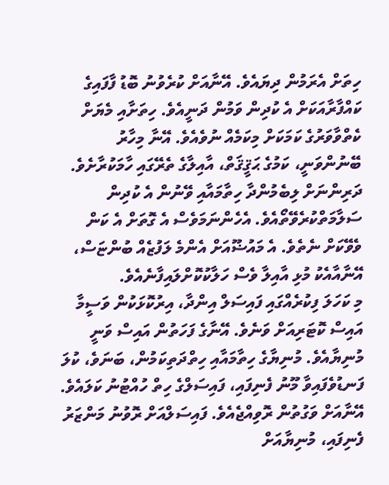ހިތަށް އެރަމުން ދިޔައެވެ. އޭނާއަށް ކުރެވުނު ބޮޑު ފާފައިގެ ކައްފާރާއަކަށް އެ ކުދިން ވަމުން ދަނީއެވެ. ހިތަށާއި މެޔަށް ކެތްވާވަރުގެ ކަމަކަށް މިކަމެއް ނުވެއެވެ. އޭނާ މިހާރު ބޭނުންވަނީ، ކަމުގެ ޙަޤީޤަތް، އާއިލާގެ ތެރޭގައި ހާމަކުރާށެވެ. ދަރިންނަށް ލިބެމުންދާ ހިތާމައާއި ވޭނުން އެ ކުދިން ސަލާމަތްކުރެވޭތޯއެވެ. އެހެންނަމަވެސް އެ ގޮތަށް އެ ކަން ވެވޭކަށް ނެތެވެ. އެ މައުޟޫއަށް އެންމެ ލަފުޒެއް ބުންޏަސް، އޭނާއާއެކު މުޅި އާއިލާ ވެސް ހަލާކުކޮށްލައިފާނެއެވެ.
މި ކަހަލަ ފިކުރެއްގައި ފައިސަލް އިންދާ، އިރުކޮޅަކުން ވަސީމާ އައިސް ކޮޓަރިއަށް ވަނެވެ. އޭނާގެ ފަހަތުން އައިސް ވަނީ މުނިޔާއެވެ. މުނިޔާގެ ހިތާމައާއި ހިތްދަތިކަމުން، ބަނަވެ، ކުލަ ފަނޑުވެފައިވާ މޫނު ފެނިފައި، ފައިސަލްގެ ހިތް ހުއްޓުނު ކަލައެވެ. އޭނާއަށް ވަގުތުން ރޮވިއްޖެއެވެ. ފައިސަލްއަށް ރޮވުނު މަންޒަރު ފެނިފައި، މުނިޔާއަށް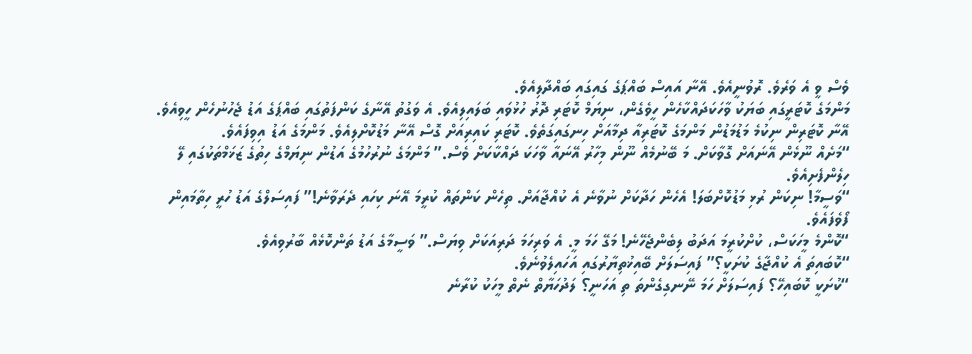ވެސް ވީ އެ ވަރެވެ. ރޮވުނީއެވެ. އޭނާ އައިސް ބައްޕަގެ ގައިގައި ބައްދާލިއެވެ.
މަންމަގެ ކޮޓަރީގައި ބަޔަކު ވާހަކަދައްކާހެން ހީވެގެން، ނިޔަމް ކޮޓަރި ދޮރު ހުޅުވައި ބަލައިލިއެވެ. އެ ވަގުތު އޭނާގެ ކަންފަތުގައި ބައްޕަގެ އަޑު ޖެހުނުހެން ހީވިއެވެ. އޭނާ ކޮޓަރިން ނިކުމެ މަޑުމަޑުން މަންމަގެ ކޮޓަރިއާ ދިމާއަށް ހިނގައިގަތެވެ. ކޮޓަރި ކައިރިއަށް ގޮސް އޭނާ މަޑުކޮށްލިއެވެ. މަންމަގެ އަޑު އިވިފައެވެ.
“މަށެއް ނޫޅެން އޭނައަށް ގޮވާކަށް. މަ ބޭނުމެއް ނޫން މިހާރު އޭނައާ ވާހަކަ ދައްކާކަށް ވެސް.” މަންމަގެ ނުރުހުމުގެ އަޑުން ނިޔަމްގެ ހިތުގެ ޒަޚަމްތަކުގައި ލޭ ހިލެންފެށިއެވެ.
“ވަސީމާ! ނިކަން ރުޅި މަޑުކޮށްބަލަ! އެހެން ހަދާކަށް ނުވާނެ އެ ކުއްޖާއަށް. ތިހެން ކަންތައް ކުރީމަ އޭނަ ކިހައި ދެރަވާނެ!” ފައިސަލްގެ އަޑު ހުރީ ހިތާމައިން ފޯވެފައެވެ.
“ކޮންމެ މީހަކަސް، ކުށްކުރީމަ އަދަބު ލިބެންޖެހޭނެ! މަގޭ ހަމަ މީ. އެ ވަރިހަމަ ދަރިއަކަށް ވިޔަސް.” ވަސީމާގެ އަޑު ތަންކޮޅެއް ބާރުވިއެވެ.
“ކޮބައިތަ އެ ކުއްޖާގެ ކުށަކީ؟” ފައިސަލަށް ބޭއިޚުތިޔާރުގައި އަހައިލެވުނެވެ.
“ކުށަކީ ކޮބައިހޭ؟ ފައިސަލަށް ހަމަ ނޭނގިގެންތަ ތި އަހަނީ؟ ލަދުހަޔާތް ނެތް މީހަކު ކުރާނެ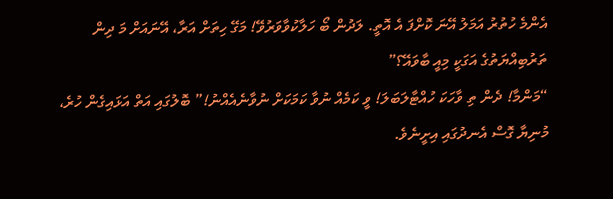އެންމެ ހުތުރު އަމަލު އޭނަ ކޮށްފަ އެ އޮތީ. ލަދުން ބޯ ހަލާކުވާވަރުވޭ! މަގޭ ހިތަށް އަރާ، އޭނައަށް މަ ދިން ތަރުބިއްޔަތުގެ އަގަކީ މިއީ ބާވައޭ؟”
“މަންމާ! ދެން ތި ވާހަކަ ހުއްޓާލަބަލަ! ވީ ކަމެއް ނުވާ ކަމަކަށް ނުވާނެއެއްނު!” ބޮލުގައި އަތް އަޅައިގެން ހުރެ، މުނިޔާ ގޮސް އެނދުގައި އިށީނެވެ.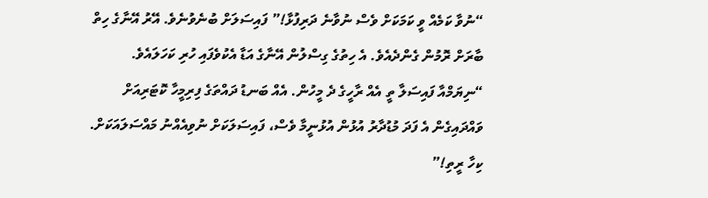“ނުވާ ކަމެއް ވީ ކަމަކަށް ވެސް ނުވާނެ ދަރިފުޅާ!” ފައިސަލަށް ބުނެވުނެވެ. އޭރު އޭނާގެ ހިތް ބާރަށް ރޮމުން ގެންދެއެވެ. އެ ހިތުގެ ގިސްލުން އޭނާގެ އަޑާ އެކުވެފައި ހުރި ކަހަލައެވެ.
“ނިޔަމްއާ ފައިސަލާ ތީ އެއް ރާހީގެ ދެ މީހުން. އެއް ބަނޑު ދައްތަގެ ފިރިމީހާ ކޮޓަރިއަށް ވައްދައިގެން އެ ފަދަ މުޑުދާރު އުޅުން އުޅުނީމާ ވެސް، ފައިސަލަކަށް ނުވިއެއްނު މައްސަލައަކަށް. ކިހާ ރީތި!”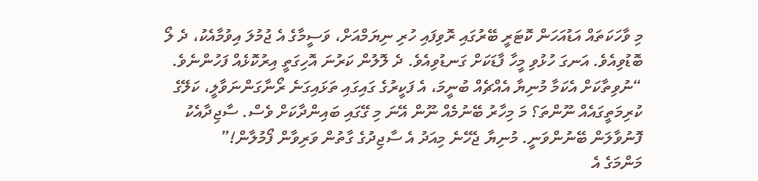މި ވާހަކަތައް އަޑުއަހަން ކޮޓަރީ ބޭރުގައި ރޮވިފައި ހުރި ނިޔަމްއަށް، ވަސީމާގެ އެ ޖުމުލަ އިވުމާއެކު، ދެ ލޯ ބޮޑުވިއެވެ. އަނގަ ހުޅުވި މީހާ ފާޑަކަށް ގަނޑުވިއެވެ. ދެ ލޮލުން ކަރުނަ އޮހިގަތީ އިރުކޮޅެއް ފަހުންނެވެ.
“ނުވިތާކަށް އެކަމާ މުނިޔާ އެއްޗެއް ބުނީމަ، އެ ފަކީރުގެ ގައިގައި ތަޅައިގަނެ ރޯނާގަންނަވާލީ، ކަލޭގެ ކުރިމަތީގައެއް ނޫންތަ؟ މަ މިހާރު ބޭނުމެއް ނޫން އޭނަ މި ގޭގައި ބައިންދާކަށް ވެސް. ސާޖިދާއެކު ފޮނުވާލަން ބޭނުންވަނީ. މުނިޔާ ޖެހޭނެ މިއަދު އެ ސާޖިދުގެ ގާތުން ވަރިވާން ފޯމުލާން!”
މަންމަގެ އެ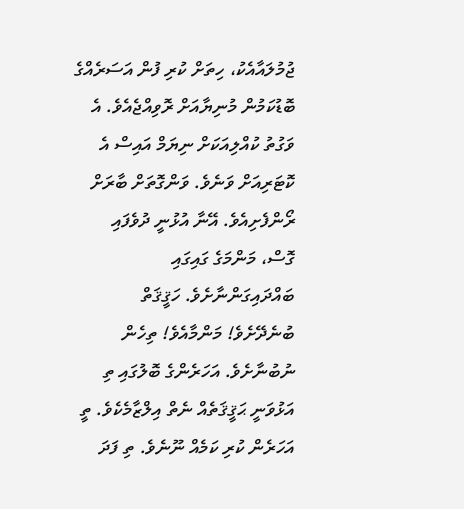ޖުމުލައާއެކު، ހިތަށް ކުރި ފުން އަސަރެއްގެ ބޮޑުކަމުން މުނިޔާއަށް ރޮވިއްޖެއެވެ. އެ ވަގުތު ކުއްލިއަކަށް ނިޔަމް އައިސް އެ ކޮޓަރިއަށް ވަނެވެ. ވަންގޮތަށް ބާރަށް ރޯންފެށިއެވެ. އޭނާ އުޅުނީ ދުވެފައި ގޮސް، މަންމަގެ ގައިގައި ބައްދައިގަންނާށެވެ. ހަޤީޤަތް ބުނެދޭށެވެ! މަންމާއެވެ! ތިހެން ނުބުނާށެވެ. އަހަރެންގެ ބޮލުގައި ތި އަޅުވަނީ ޙަޤީޤަތެއް ނެތް އިލްޒާމެކެވެ. ތީ އަހަރެން ކުރި ކަމެއް ނޫނެވެ. ތި ފަދަ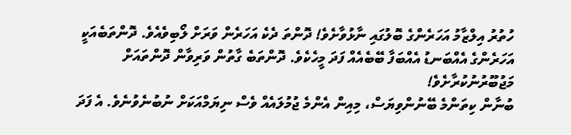ހުތުރު އިލްޒާމު އަހަރެންގެ ބޮލުގައި ނާޅުވާށެވެ! ދޮންތަ ދެކެ އަހަރެން ވަރަށް ލޯބިވެއެވެ. ދޮންތަބެއަކީ އަހަރެންގެ އެއްބަނޑު އެއްބަފާ ބޭބެއެއް ފަދަ މީހެކެވެ. ދޮންތަބެ ގާތުން ވަރިވާން ދޮންތައަށް މަޖުބޫރުނުކުރާށެވެ!
ބުނާން ކިތަންމެ ބޭނުންވިޔަސް، މިއިން އެންމެ ޖުމުލައެއް ވެސް ނިޔަމްއަކަށް ނުބުނެވުނެވެ. އެ ފަދަ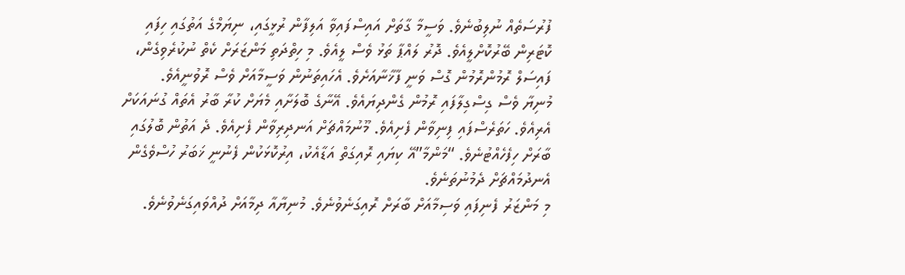ފުރުސަތެއް ނުލިބުނެވެ. ވަސީމާ ގާތަށް އައިސްފައިވާ އަލިފާން ރުޅީގައި، ނިޔަމްގެ އަތުގައި ހިފައި ކޮޓަރިން ބޭރުކޮށްލީއެވެ. ދޮރު ލައްޕާ ތަޅު ވެސް ލީއެވެ. މި ހިތްދަތި މަންޒަރަށް ކެތް ނުކުރެވިގެން، ފައިސަލް ރޮމުންރޮމުން ގޮސް ވަނީ ފާޚާނާއަށެވެ. އެހައިތަނުން ވަސީމާއަށް ވެސް ރޮވުނީއެވެ.
މުނިޔާ ވެސް ގިސްގިލާފައި ރޮމުން ގެންދިޔައެވެ. އޭނާގެ ބޮލަށާއި މެޔަށް ކުރާ ބާރު އެތައް ގުނައަކަށް އެރިއެވެ. ހަތަރެސްފައި ފިނިވާން ފެށިއެވެ. މޫނުމައްޗަށް އަނދިރިވާން ފެށިއެވެ. ދެ އަތުން ބޮލުގައި ބާރަށް ހިފެހެއްޓުނެވެ. “މަންމާ”އޭ ކިޔައި ރޮއިގަތް އަޑާއެކު، އިރުކޮޅަކުން ފެނުނީ ޚަބަރު ހުސްވެގެން އެނދުމައްޗަށް ދެމުނުތަނެވެ.
މި މަންޒަރު ފެނިފައި ވަސިމާއަށް ބާރަށް ރޮއިގަނެވުނެވެ. މުނިޔާއާ ދިމާއަށް ދުއްވައިގަނެވުނެވެ.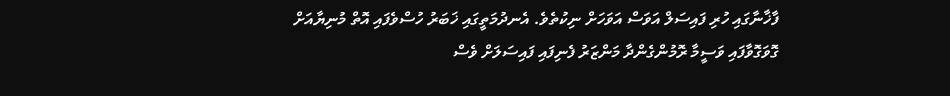ފާޚާނާގައި ހުރި ފައިސަލް އަވަސް އަވަހަށް ނިކުތެވެ. އެނދުމަތީގައި ޚަބަރު ހުސްވެފައި އޮތް މުނިޔާއަށް ގޮވަގޮވާފައި ވަސީމާ ރޮމުންގެންދާ މަންޒަރު ފެނިފައި ފައިސަލަށް ވެސް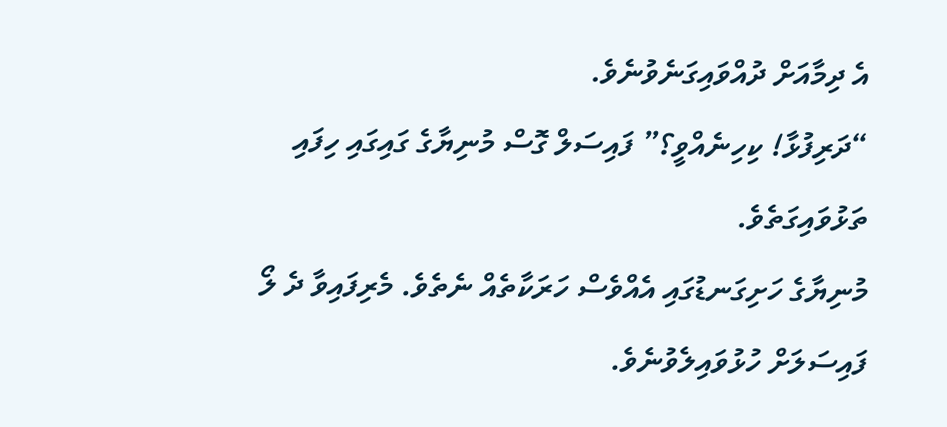އެ ދިމާއަށް ދުއްވައިގަނެވުނެވެ.
“ދަރިފުޅާ! ކިހިނެއްވީ؟” ފައިސަލް ގޮސް މުނިޔާގެ ގައިގައި ހިފައި ތަޅުވައިގަތެވެ.
މުނިޔާގެ ހަށިގަނޑުގައި އެއްވެސް ހަރަކާތެއް ނެތެވެ. މެރިފައިވާ ދެ ލޯ ފައިސަލަށް ހުޅުވައިލެވުނެވެ.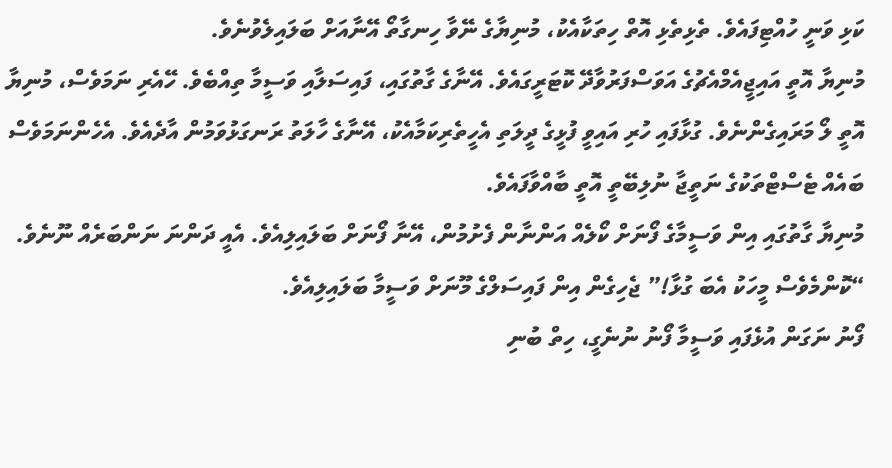ކަޅި ވަނީ ހުއްޓިފައެވެ. ތެޅިތެޅި އޮތް ހިތަކާއެކު، މުނިޔާގެ ނޭވާ ހިނގާތޯ އޭނާއަށް ބަލައިލެވުނެވެ.
މުނިޔާ އޮތީ އައިޖީއެމްއެޗުގެ އަވަސްފަރުވާދޭ ކޮޓަރީގައެވެ. އޭނާގެ ގާތުގައި، ފައިސަލާއި ވަސީމާ ތިއްބެވެ. ހޭއެރި ނަމަވެސް، މުނިޔާ އޮތީ ލޯ މަރައިގެންނެވެ. ގުޅާފައި ހުރި އައިވީ ފުޅީގެ ދީލަތި އެހީތެރިކަމާއެކު، އޭނާގެ ހާލަތު ރަނގަޅުވަމުން އާދެއެވެ. އެހެންނަމަވެސް ބައެއް ޓެސްޓްތަކުގެ ނަތީޖާ ނުލިބޭތީ އޮތީ ބާއްވާފައެވެ.
މުނިޔާ ގާތުގައި އިން ވަސީމާގެ ފޯނަށް ކޯލެއް އަންނާން ފެށުމުން، އޭނާ ފޯނަށް ބަލައިލިއެވެ. އެއީ ދަންނަ ނަންބަރެއް ނޫނެވެ.
“ކޮންމެވެސް މީހަކު އެބަ ގުޅާ!” ޖެހިގެން އިން ފައިސަލްގެ މޫނަށް ވަސީމާ ބަލައިލިއެވެ.
ފޯނު ނަގަން އުޅެފައި ވަސީމާ ފޯނު ނުނެގީ، ހިތް ބުނި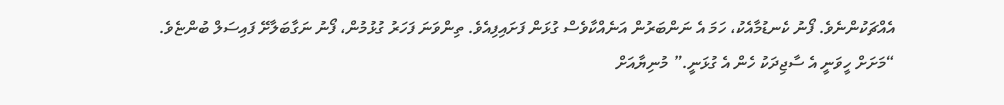އެއްޗަކުންނެވެ. ފޯނު ކެނޑުމާއެކު، ހަމަ އެ ނަންބަރުން އަނެއްކާވެސް ގުޅަން ފަށައިފިއެވެ. ތިންވަނަ ފަހަރު ގުޅުމުން، ފޯނު ނަގާބަލާށޭ ފައިސަލް ބުންޏެވެ.
“މަށަށް ހީވަނީ އެ ސާޖިދަކު ހެން އެ ގުޅަނީ.” މުނިޔާއަށް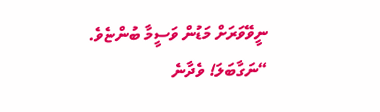ނީވޭވަރަށް މަޑުން ވަސީމާ ބުންޏެވެ.
“ނަގާބަލަ! ވެދާނެ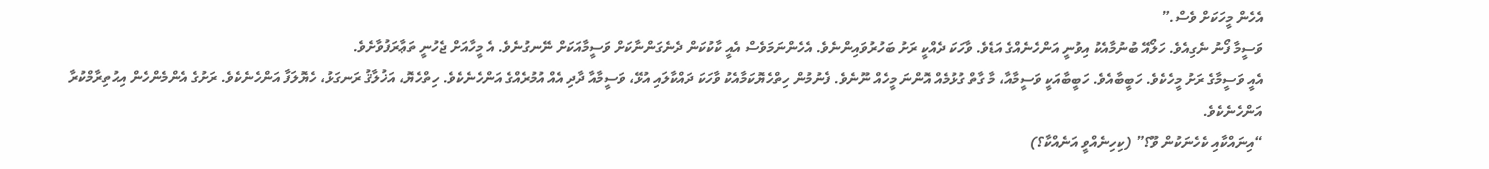އެހެން މީހަކަށް ވެސް.”
ވަސީމާ ފޯނު ނެގިއެވެ. ހަލޯއޭ ބުނުމާއެކު އިވުނީ އަންހެނެއްގެ އަޑެވެ. ވާހަކަ ދެއްކީ ރަށު ބަހުރުވައިންނެވެ. އެހެންނަމަވެސް އެއީ ކާކުކަން ދެނެގަންނާކަށް ވަސީމާއަކަށް ނޭނގުނެވެ. އެ މީހާއަށް ޖެހުނީ ތަޢާރަފުވާށެވެ.
އެއީ ވަސީމާގެ ރަށު މީހެކެވެ. ހަބީބާއެވެ. ހަބީބާއަކީ ވަސީމާއާ، މާ ގާތް ގުޅުމެއް އޮންނަ މީހެއް ނޫނެވެ. ފެނުމުން ހިތްހެޔޮކަމާއެކު ވާހަކަ ދައްކާލައި އުޅޭ، ވަސީމާއާ ދާދި އެއް އުމުރެއްގެ އަންހެނެކެވެ. ހިތްހެޔޮ، އަޚުލާޤު ރަނގަޅު، ހެޔޮލަފާ އަންހެނެކެވެ. ރަށުގެ އެންމެންހެން އިޙުތިރާމްކުރާ އަންހެނެކެވެ.
“އިނައްކާއި ކެހެނަކުން ވޫ؟” (ކިހިނެއްވީ އަނެއްކާ؟)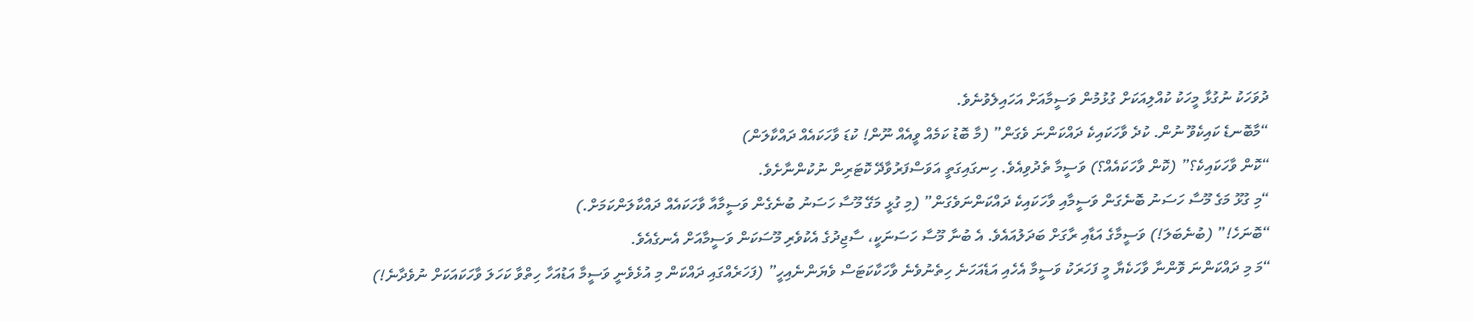ދުވަހަކު ނުގުޅާ މީހަކު ކުއްލިއަކަށް ގުޅުމުން ވަސީމާއަށް އަހައިލެވުނެވެ.
“މާބޮނޑެ ކައިކެވޫ ނުން. ކުދެ ވާހަކައިކެ ދައްކަންނަ ވެގަން” (މާ ބޮޑު ކަމެއް ވީއެއް ނޫން! ކުޑަ ވާހަކައެއް ދައްކާލަން)
“ކޮން ވާހަކައިކެ؟” (ކޮން ވާހަކައެއް؟) ވަސީމާ ތެދުވިއެވެ. ހިނގައިގަތީ އަވަސްފަރުވާދޭ ކޮޓަރިން ނުކުންނާށެވެ.
“މި ގުޅޫ މަގެ މޫސާ ހަސަނު ބޮނެގަން ވަސީމާއި ވާހަކައިކެ ދައްކަންނަވެގަން” (މި ގުޅީ މަގޭ މޫސާ ހަސަނު ބުނެގެން ވަސީމާއާ ވާހަކައެއް ދައްކާލަންކަމަށް.)
“ބޮނަހެ!” (ބުނެބަލަ!) ވަސީމާގެ އަޑާއި ރާގަށް ބަދަލުއައެވެ. އެ ބުނާ މޫސާ ހަސަނަކީ، ސާޖިދުގެ އެކުވެރި މޫސަކަން ވަސީމާއަށް އެނގެއެވެ.
“މަ މި ދައްކަންނަ ވޮންނާ ވާހަކެޔާ މީ ފަހަރަކު ވަސީމާ އެހެއި އަޑެއަހަނެ ހިތެނުވެނެ ވާހަކާކަޓަސް ވެޔަންނެއިހީ” (ފަހަރެއްގައި ދައްކަން މި އުޅެވެނީ ވަސީމާ އަޑުއަހާ ހިތްވާ ކަހަލަ ވާހަކައަކަށް ނުވެދާނެ!)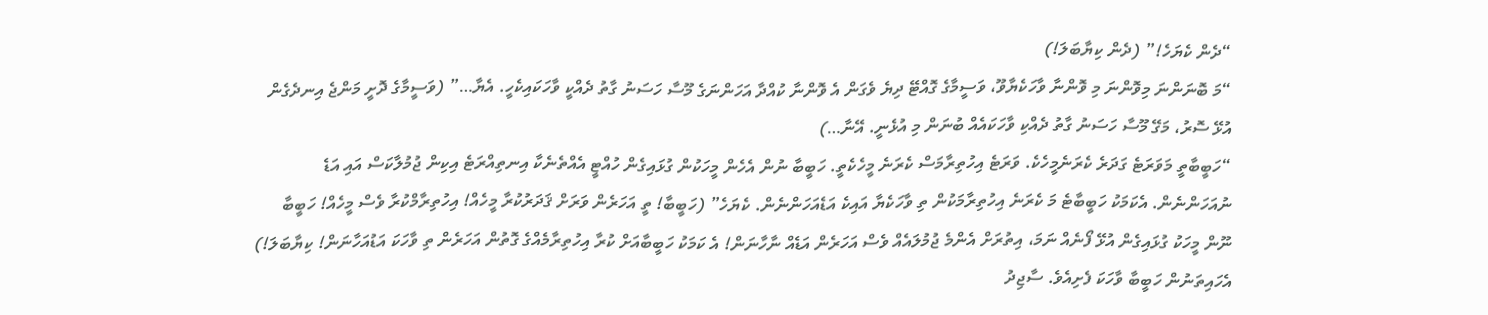“ދެން ކެޔަހެ!” (ދެން ކިޔާބަލަ!)
“މަ ބޮނަންނަ މިވޮންނަ މި ވޮންނާ ވާހަކެޔާވޫ، ވަސީމާގެ ގޮއްޓޭ ދިޔެ ވެގަން އެ ވޮންނާ ކުއްދާ އަހަންނަގެ މޫސާ ހަސަނު ގާތު ދެއްކީ ވާހަކައިކެހީ. އެޔާ…” (ވަސީމާގެ ދޮށީ މަންޖެ އިނދެގެން އުޅޭ ސޮރު، މަގޭ މޫސާ ހަސަނު ގާތު ދެއްކި ވާހަކައެއް ބުނަން މި އުޅެނީ. އޭނާ…)
“ހަބީބާތީ މަވަރަޓެ ގަދަރެ ކެރަނެމީހެކެ. ވަރަޓެ އިހުތިރާމަސް ކެރަނެ މީހެކެތީ. ހަބީބާ ނުން އެހެން މީހަކުން ގުޅައިގެން ހުއްޓީ އެއްތެނެކާ އިނތިއްރަޓެ އިކިން ޖުމުލާކަސް އައި އަޑެ ނުއަހަންނެން. އެކަމަކު ހަބީބާޓެ މަ ކެރަނެ އިހުތިރާމަކުން ތި ވާހަކެޔާ އައިކެ އަޑެއަހަންނެން. ކެޔަހެ” (ހަބީބާ! ތީ އަހަރެން ވަރަށް ޤަދަރުކުރާ މީހެއް! އިހުތިރާމްކުރާ ވެސް މީހެއް! ހަބީބާ ނޫން މީހަކު ގުޅައިގެން އުޅޭ ފޯނެއް ނަމަ، އިތުރަށް އެންމެ ޖުމުލައެއް ވެސް އަހަރެން އަޑެއް ނާހާނަން! އެ ކަމަކު ހަބީބާއަށް ކުރާ އިހުތިރާމެއްގެ ގޮތުން އަހަރެން ތި ވާހަކަ އަޑުއަހާނަން! ކިޔާބަލަ!)
އެހައިތަނުން ހަބީބާ ވާހަކަ ފެށިއެވެ. ސާޖިދު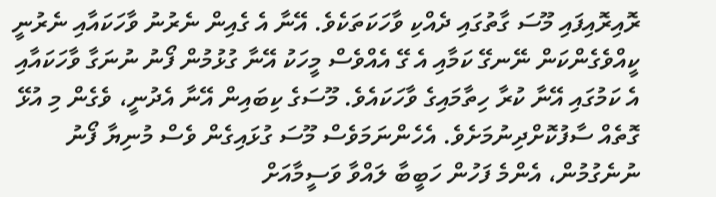ރޮއިރޮއިފައި މޫސަ ގާތުގައި ދެއްކި ވާހަކަތަކެވެ. އޭނާ އެ ގެއިން ނެރުނު ވާހަކައާއި ނެރުނީ ކީއްވެގެންކަން ނޭނގޭ ކަމާއި އެ ގޭ އެއްވެސް މީހަކު އޭނާ ގުޅުމުން ފޯނު ނުނަގާ ވާހަކައާއި އެ ކަމުގައި އޭނާ ކުރާ ހިތާމައިގެ ވާހަކައެވެ. މޫސަގެ ކިބައިން އޭނާ އެދުނީ، ވެގެން މި އުޅޭ ގޮތެއް ސާފުކޮށްދިނުމަށެވެ. އެހެންނަމަވެސް މޫސަ ގުޅައިގެން ވެސް މުނިޔާ ފޯނު ނުނެގުމުން، އެންމެ ފަހުން ހަބީބާ ލައްވާ ވަސީމާއަށް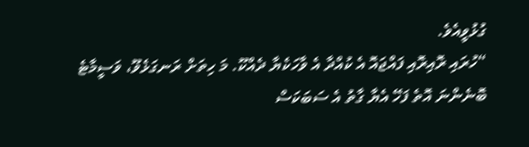ގުޅުވީއެވެ.
“ހުރައި ރޮއިރޮއި ފައްޖައޮ އެ ކުއްދާ އެ ވާހަކެޔާ ދެއްކޫ. މަ ހިތަށް ރަނގަޅެވޫ، ވަސީމާޓެ ބޮނެންނަ އޮތެ ފަހޭ އެޔާ ގާތު އެ ސަބަކަސް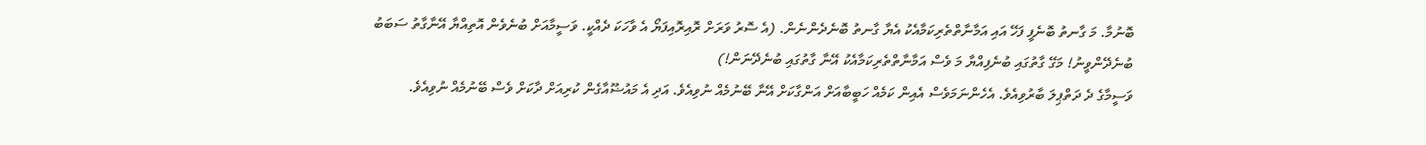ބޮނުމާ. މަ ގާނތު ބޮނެފީ ފަހޭ އައި އަމާނާތްތެރިކަމާއެކު އެޔާ ގާނތު ބޮނެދެންނެން. (އެ ސޮރު ވަރަށް ރޮއިރޮއިފަޔޯ އެ ވާހަކަ ދެއްކީ. ވަސީމާއަށް ބުނެވެން އޮތިއްޔާ އޭނާގާތު ސަބަބު ބުނެދޭންވީނު! މަގޭ ގާތުގައި ބުނެފިއްޔާ މަ ވެސް އަމާނާތްތެރިކަމާއެކު އޭނާ ގާތުގައި ބުނެދޭނަން!)
ވަސީމާގެ ދެ ދަތްޕިލަ ބާރުވިއެވެ. އެހެންނަމަވެސް އެއިން ކަމެއް ހަބީބާއަށް އަންގާކަށް އޭނާ ބޭނުމެއް ނުވިއެވެ. އަދި އެ މައުޟޫއާގެން ކުރިއަށް ދާކަށް ވެސް ބޭނުމެއް ނުވިއެވެ.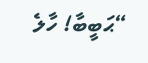“ޙަބީބާ! ހާލެ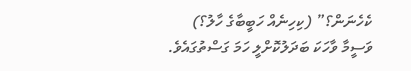ކެހެނަން؟” (ކިހިނެއް ހަބީބާގެ ހާލު؟) ވަސީމާ ވާހަކަ ބަދަލުކޮށްލީ ހަމަ ގަސްތުގައެވެ.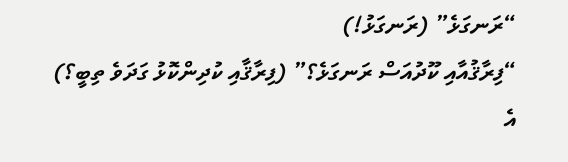“ރަނގަޅެ” (ރަނގަޅު!)
“ފިރާޤުއާއި ކޫދުއަސް ރަނގަޅެ؟” (ފިރާޤާއި ކުދިންކޮޅު ގަދަވެ ތިބީ؟)
އެ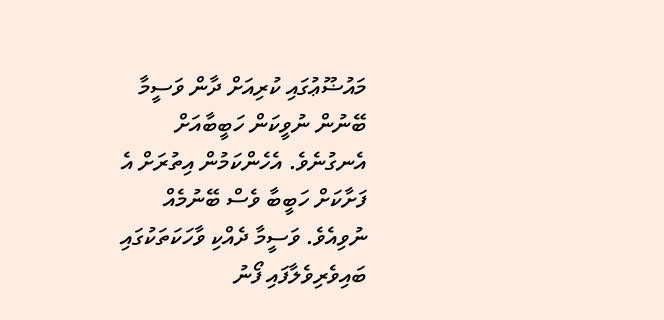މައުޟޫޢުގައި ކުރިއަށް ދާން ވަސީމާ ބޭނުން ނުވީކަން ހަބީބާއަށް އެނގުނެވެ. އެހެންކަމުން އިތުރަށް އެ ފަށާކަށް ހަބީބާ ވެސް ބޭނުމެއް ނުވިއެވެ. ވަސީމާ ދެއްކި ވާހަކަތަކުގައި ބައިވެރިވެލާފައި ފޯނު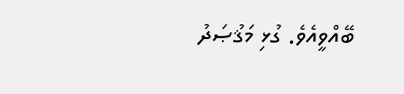ބޭއްވީއެވެ. ގުޅި މަޤުޞަދު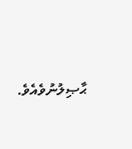ޙާޞިލުނުވެއެވެ.